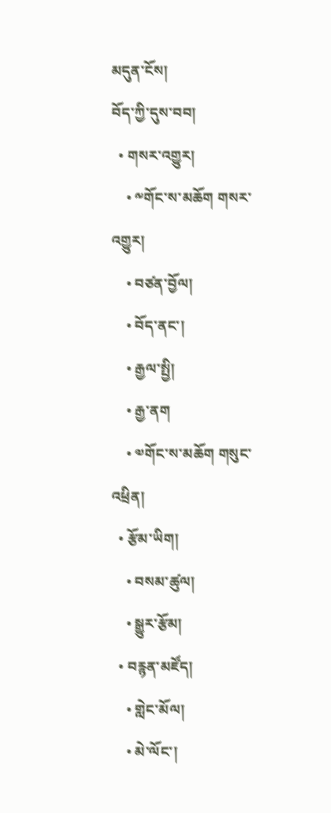མདུན་ངོས།
བོད་ཀྱི་དུས་བབ།
  • གསར་འགྱུར།
    • ༸གོང་ས་མཆོག གསར་འགྱུར།
    • བཙན་བྱོལ།
    • བོད་ནང་།
    • རྒྱལ་སྤྱི།
    • རྒྱ་ནག
    • ༧གོང་ས་མཆོག གསུང་འཕྲིན།
  • རྩོམ་ཡིག།
    • བསམ་ཚུལ།
    • སྒྱུར་རྩོམ།
  • བརྙན་མཛོད།
    • གླེང་མོལ།
    • མེ་ལོང་།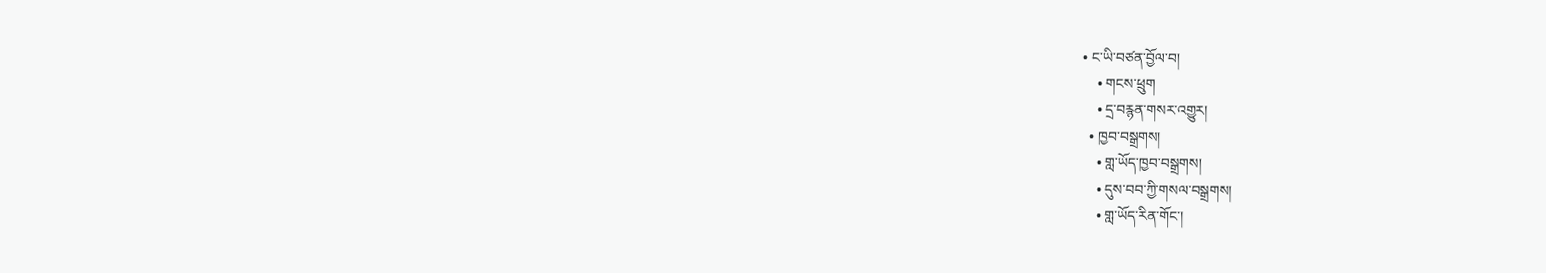• ང་ཡི་བཙན་བྱོལ་བ།
    • གངས་ཕྲུག
    • དྲ་བརྙན་གསར་འགྱུར།
  • ཁྱབ་བསྒྲགས།
    • གླ་ཡོད་ཁྱབ་བསྒྲགས།
    • དུས་བབ་ཀྱི་གསལ་བསྒྲགས།
    • གླ་ཡོད་རིན་གོང་།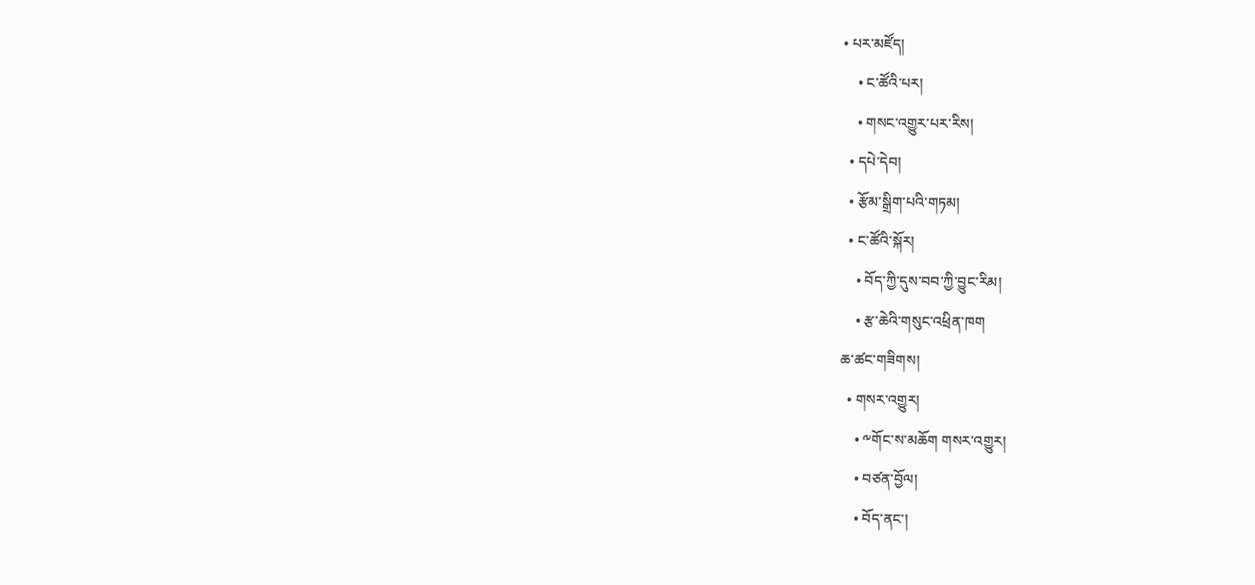• པར་མཛོད།
    • ང་ཚོའི་པར།
    • གསང་འགྱུར་པར་རིས།
  • དཔེ་དེབ།
  • རྩོམ་སྒྲིག་པའི་གཏམ།
  • ང་ཚོའི་སྐོར།
    • བོད་ཀྱི་དུས་བབ་ཀྱི་བྱུང་རིམ།
    • རྩ་ཆེའི་གསུང་འཕྲིན་ཁག
ཆ་ཚང་གཟིགས།
  • གསར་འགྱུར།
    • ༸གོང་ས་མཆོག གསར་འགྱུར།
    • བཙན་བྱོལ།
    • བོད་ནང་།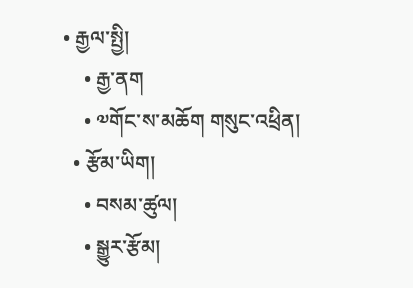• རྒྱལ་སྤྱི།
    • རྒྱ་ནག
    • ༧གོང་ས་མཆོག གསུང་འཕྲིན།
  • རྩོམ་ཡིག།
    • བསམ་ཚུལ།
    • སྒྱུར་རྩོམ།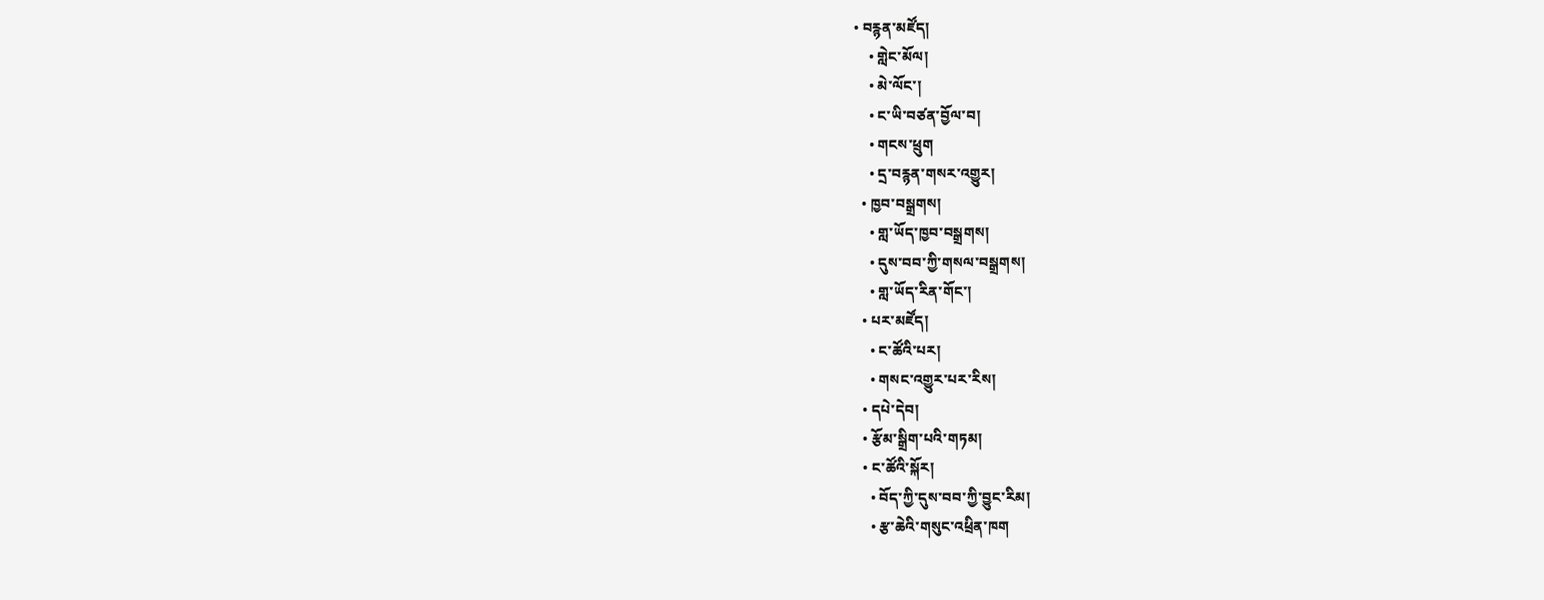• བརྙན་མཛོད།
    • གླེང་མོལ།
    • མེ་ལོང་།
    • ང་ཡི་བཙན་བྱོལ་བ།
    • གངས་ཕྲུག
    • དྲ་བརྙན་གསར་འགྱུར།
  • ཁྱབ་བསྒྲགས།
    • གླ་ཡོད་ཁྱབ་བསྒྲགས།
    • དུས་བབ་ཀྱི་གསལ་བསྒྲགས།
    • གླ་ཡོད་རིན་གོང་།
  • པར་མཛོད།
    • ང་ཚོའི་པར།
    • གསང་འགྱུར་པར་རིས།
  • དཔེ་དེབ།
  • རྩོམ་སྒྲིག་པའི་གཏམ།
  • ང་ཚོའི་སྐོར།
    • བོད་ཀྱི་དུས་བབ་ཀྱི་བྱུང་རིམ།
    • རྩ་ཆེའི་གསུང་འཕྲིན་ཁག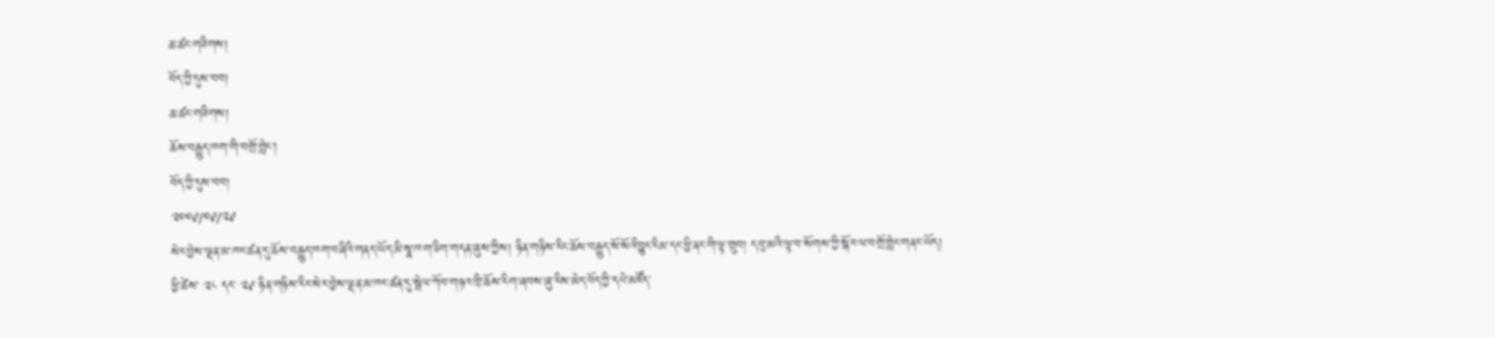ཆ་ཚང་གཟིགས།
བོད་ཀྱི་དུས་བབ།
ཆ་ཚང་གཟིགས།
ཆོས་བརྒྱུད་ཁག་གི་བགྲོ་གླེང་།
བོད་ཀྱི་དུས་བབ།
༢༠༠༩/༠༩/༢༩
སེར་བྱེས་ལྡན་མ་ཁང་ཚན་དུ་ཆོས་བརྒྱུད་ཁག་བཞིའི་གནད་ཡོད་མི་སྣ་ཁག་ཅིག་གདན་ཞུས་ཀྱིས། ཉིན་གཉིས་རིང་ཆོས་བརྒྱུད་སོ་སོའི་བྱུང་རིམ་དང་ཕྱི་ནང་གི་ལྟ་གྲུབ། དབུ་མའི་ལྟ་བ་སོགས་ཀྱི་སྐོར་ལ་བགྲོ་གླེང་གནང་ཡོད།
ཕྱི་ཚེས་ ༢༨ དང་ ༢༩ ཉིན་གཉིས་རིང་སེར་བྱེས་ལྡན་མ་ཁང་ཚན་དུ་སྦེལ་ཀོབ་གཉའ་ཁྲི་ཆོས་རིག་ཞབས་ཞུ་རིས་མེད་བོད་ཀྱི་དཔེ་མཛོད་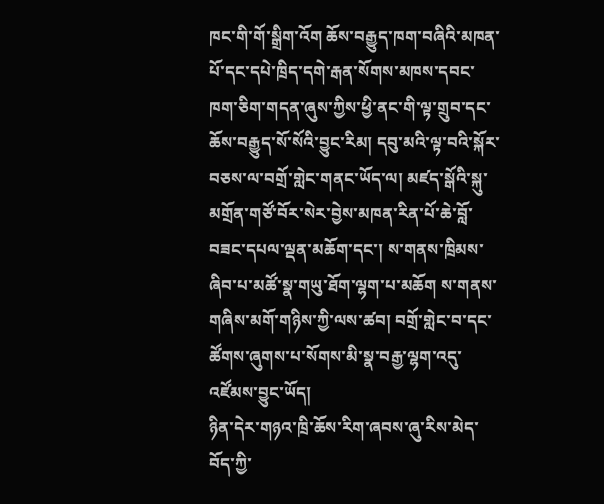ཁང་གི་གོ་སྒྲིག་འོག ཆོས་བརྒྱུད་ཁག་བཞིའི་མཁན་པོ་དང་དཔེ་ཁྲིད་དགེ་རྒན་སོགས་མཁས་དབང་ཁག་ཅིག་གདན་ཞུས་ཀྱིས་ཕྱི་ནང་གི་ལྟ་གྲུབ་དང་ཆོས་བརྒྱུད་སོ་སོའི་བྱུང་རིམ། དབུ་མའི་ལྟ་བའི་སྐོར་བཅས་ལ་བགྲོ་གླེང་གནང་ཡོད་ལ། མཛད་སྒོའི་སྐུ་མགྲོན་གཙོ་བོར་སེར་བྱེས་མཁན་རིན་པོ་ཆེ་བློ་བཟང་དཔལ་ལྡན་མཆོག་དང་། ས་གནས་ཁྲིམས་ཞིབ་པ་མཚོ་སྣ་གཡུ་ཐོག་ལྷག་པ་མཆོག ས་གནས་གཞིས་མགོ་གཉིས་ཀྱི་ལས་ཚབ། བགྲོ་གླེང་བ་དང་ཚོགས་ཞུགས་པ་སོགས་མི་སྣ་བརྒྱ་ལྷག་འདུ་འཛོམས་བྱུང་ཡོད།
ཉིན་དེར་གཉའ་ཁྲི་ཆོས་རིག་ཞབས་ཞུ་རིས་མེད་བོད་ཀྱི་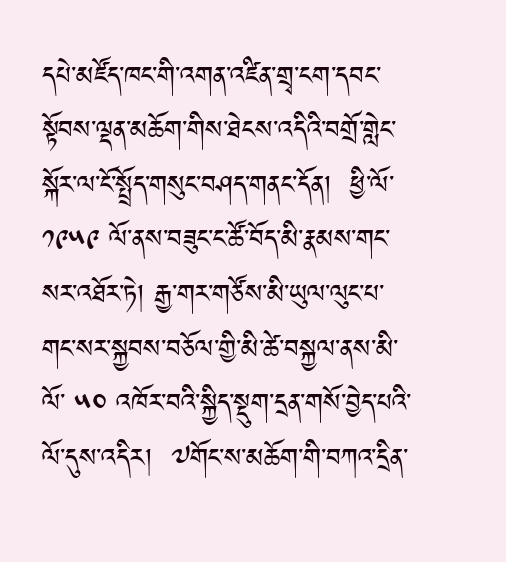དཔེ་མཛོད་ཁང་གི་འགན་འཛིན་གྲྭ་ངག་དབང་སྟོབས་ལྡན་མཆོག་གིས་ཐེངས་འདིའི་བགྲོ་གླེང་སྐོར་ལ་ངོ་སྤྲོད་གསུང་བཤད་གནང་དོན།  ཕྱི་ལོ་ ༡༩༥༩ ལོ་ནས་བཟུང་ང་ཚོ་བོད་མི་རྣམས་གང་སར་འཐོར་ཏེ། རྒྱ་གར་གཙོས་མི་ཡུལ་ལུང་པ་གང་སར་སྐྱབས་བཅོལ་གྱི་མི་ཚེ་བསྐྱལ་ནས་མི་ལོ་ ༥༠ འཁོར་བའི་སྐྱིད་སྡུག་དྲན་གསོ་བྱེད་པའི་ལོ་དུས་འདིར།  ༧གོང་ས་མཆོག་གི་བཀའ་དྲིན་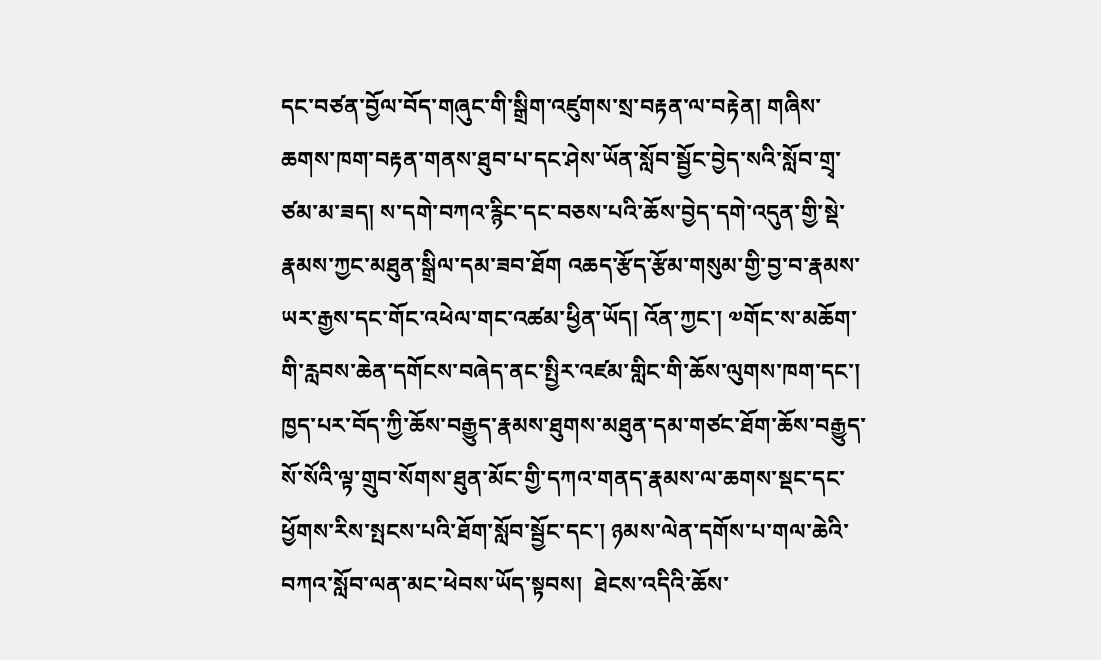དང་བཙན་བྱོལ་བོད་གཞུང་གི་སྒྲིག་འཛུགས་སྲ་བརྟན་ལ་བརྟེན། གཞིས་ཆགས་ཁག་བརྟན་གནས་ཐུབ་པ་དང་ཤེས་ཡོན་སློབ་སྦྱོང་བྱེད་སའི་སློབ་གྲྭ་ཙམ་མ་ཟད། ས་དགེ་བཀའ་རྙིང་དང་བཅས་པའི་ཆོས་བྱེད་དགེ་འདུན་གྱི་སྡེ་རྣམས་ཀྱང་མཐུན་སྒྲིལ་དམ་ཟབ་ཐོག འཆད་རྩོད་རྩོམ་གསུམ་གྱི་བྱ་བ་རྣམས་ཡར་རྒྱས་དང་གོང་འཕེལ་གང་འཚམ་ཕྱིན་ཡོད། འོན་ཀྱང་། ༧གོང་ས་མཆོག་གི་རླབས་ཆེན་དགོངས་བཞེད་ནང་སྤྱིར་འཛམ་གླིང་གི་ཆོས་ལུགས་ཁག་དང་། ཁྱད་པར་བོད་ཀྱི་ཆོས་བརྒྱུད་རྣམས་ཐུགས་མཐུན་དམ་གཙང་ཐོག་ཆོས་བརྒྱུད་སོ་སོའི་ལྟ་གྲུབ་སོགས་ཐུན་མོང་གྱི་དཀའ་གནད་རྣམས་ལ་ཆགས་སྡང་དང་ཕྱོགས་རིས་སྤངས་པའི་ཐོག་སློབ་སྦྱོང་དང་། ཉམས་ལེན་དགོས་པ་གལ་ཆེའི་བཀའ་སློབ་ལན་མང་ཕེབས་ཡོད་སྟབས།  ཐེངས་འདིའི་ཆོས་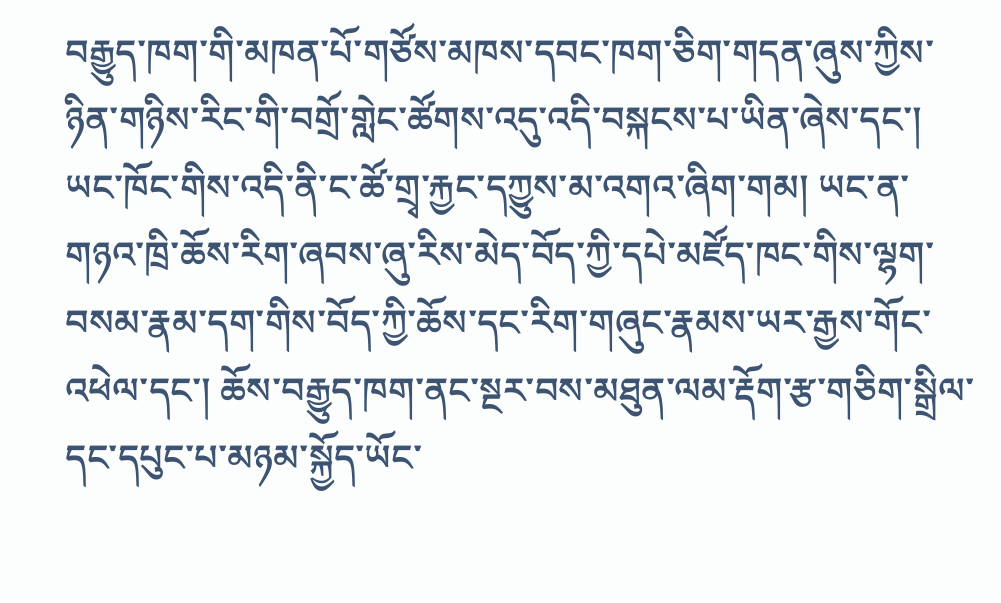བརྒྱུད་ཁག་གི་མཁན་པོ་གཙོས་མཁས་དབང་ཁག་ཅིག་གདན་ཞུས་ཀྱིས་ཉིན་གཉིས་རིང་གི་བགྲོ་གླེང་ཚོགས་འདུ་འདི་བསྐངས་པ་ཡིན་ཞེས་དང་། ཡང་ཁོང་གིས་འདི་ནི་ང་ཚོ་གྲྭ་རྐྱང་དཀྱུས་མ་འགའ་ཞིག་གམ། ཡང་ན་གཉའ་ཁྲི་ཆོས་རིག་ཞབས་ཞུ་རིས་མེད་བོད་ཀྱི་དཔེ་མཛོད་ཁང་གིས་ལྷག་བསམ་རྣམ་དག་གིས་བོད་ཀྱི་ཆོས་དང་རིག་གཞུང་རྣམས་ཡར་རྒྱས་གོང་འཕེལ་དང་། ཆོས་བརྒྱུད་ཁག་ནང་སྔར་བས་མཐུན་ལམ་རྡོག་རྩ་གཅིག་སྒྲིལ་དང་དཔུང་པ་མཉམ་སྐྱོད་ཡོང་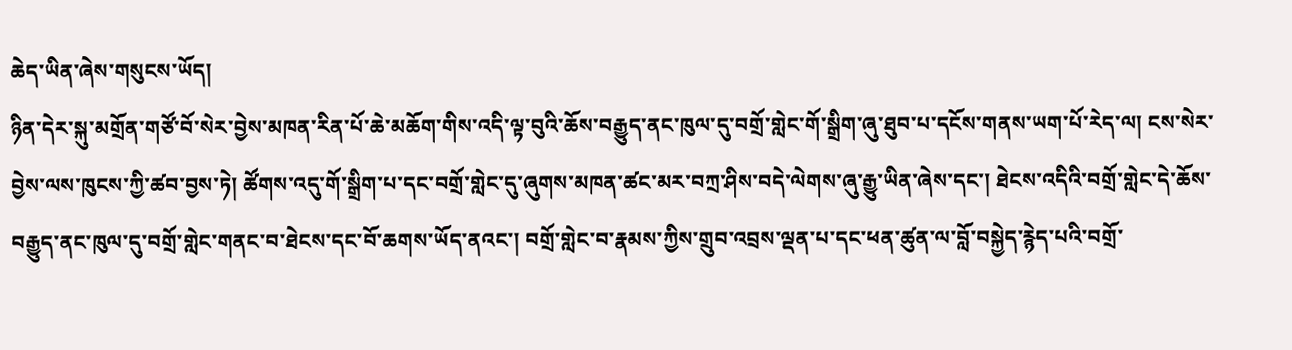ཆེད་ཡིན་ཞེས་གསུངས་ཡོད།
ཉིན་དེར་སྐུ་མགྲོན་གཙོ་བོ་སེར་བྱེས་མཁན་རིན་པོ་ཆེ་མཆོག་གིས་འདི་ལྟ་བུའི་ཆོས་བརྒྱུད་ནང་ཁུལ་དུ་བགྲོ་གླེང་གོ་སྒྲིག་ཞུ་ཐུབ་པ་དངོས་གནས་ཡག་པོ་རེད་ལ། ངས་སེར་བྱེས་ལས་ཁུངས་ཀྱི་ཚབ་བྱས་ཏེ། ཚོགས་འདུ་གོ་སྒྲིག་པ་དང་བགྲོ་གླེང་དུ་ཞུགས་མཁན་ཚང་མར་བཀྲ་ཤིས་བདེ་ལེགས་ཞུ་རྒྱུ་ཡིན་ཞེས་དང་། ཐེངས་འདིའི་བགྲོ་གླེང་དེ་ཆོས་བརྒྱུད་ནང་ཁུལ་དུ་བགྲོ་གླེང་གནང་བ་ཐེངས་དང་བོ་ཆགས་ཡོད་ནའང་། བགྲོ་གླེང་བ་རྣམས་ཀྱིས་གྲུབ་འབྲས་ལྡན་པ་དང་ཕན་ཚུན་ལ་བློ་བསྐྱེད་རྙེད་པའི་བགྲོ་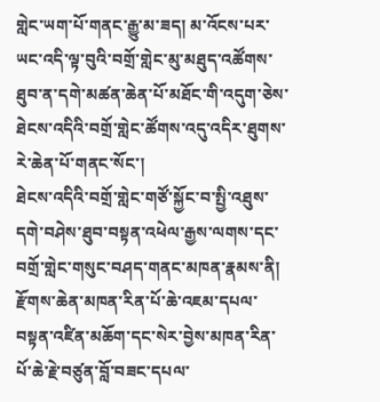གླེང་ཡག་པོ་གནང་རྒྱུ་མ་ཟད། མ་འོངས་པར་ཡང་འདི་ལྟ་བུའི་བགྲོ་གླེང་མུ་མཐུད་འཚོགས་ཐུབ་ན་དགེ་མཚན་ཆེན་པོ་མཐོང་གི་འདུག་ཅེས་ཐེངས་འདིའི་བགྲོ་གླེང་ཚོགས་འདུ་འདིར་ཐུགས་རེ་ཆེན་པོ་གནང་སོང་།
ཐེངས་འདིའི་བགྲོ་གླེང་གཙོ་སྐྱོང་བ་སྤྱི་འཐུས་དགེ་བཤེས་ཐུབ་བསྟན་འཕེལ་རྒྱས་ལགས་དང་བགྲོ་གླེང་གསུང་བཤད་གནང་མཁན་རྣམས་ནི། རྫོགས་ཆེན་མཁན་རིན་པོ་ཆེ་འཇམ་དཔལ་བསྟན་འཛིན་མཆོག་དང་སེར་བྱེས་མཁན་རིན་པོ་ཆེ་རྗེ་བཙུན་བློ་བཟང་དཔལ་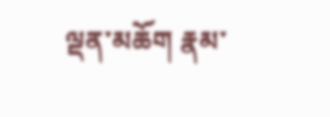ལྡན་མཆོག རྣམ་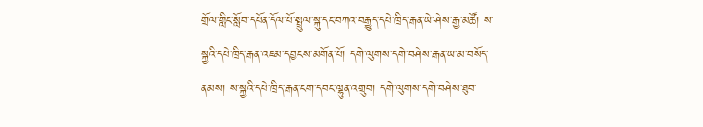གྲོལ་གླིང་སློབ་དཔོན་དོལ་པོ་སྤྲུལ་སྐུ་དང་བཀའ་བརྒྱུད་དཔེ་ཁྲིད་རྒན་ཡེ་ཤེས་རྒྱ་མཚོ། ས་སྐྱའི་དཔེ་ཁྲིད་རྒན་འཇམ་དབྱངས་མགོན་པོ། དགེ་ལུགས་དགེ་བཤེས་རྒན་ཡ་མ་བསོད་ནམས། ས་སྐྱའི་དཔེ་ཁྲིད་རྒན་ངག་དབང་ལྷུན་འགྲུབ། དགེ་ལུགས་དགེ་བཤེས་ཐུབ་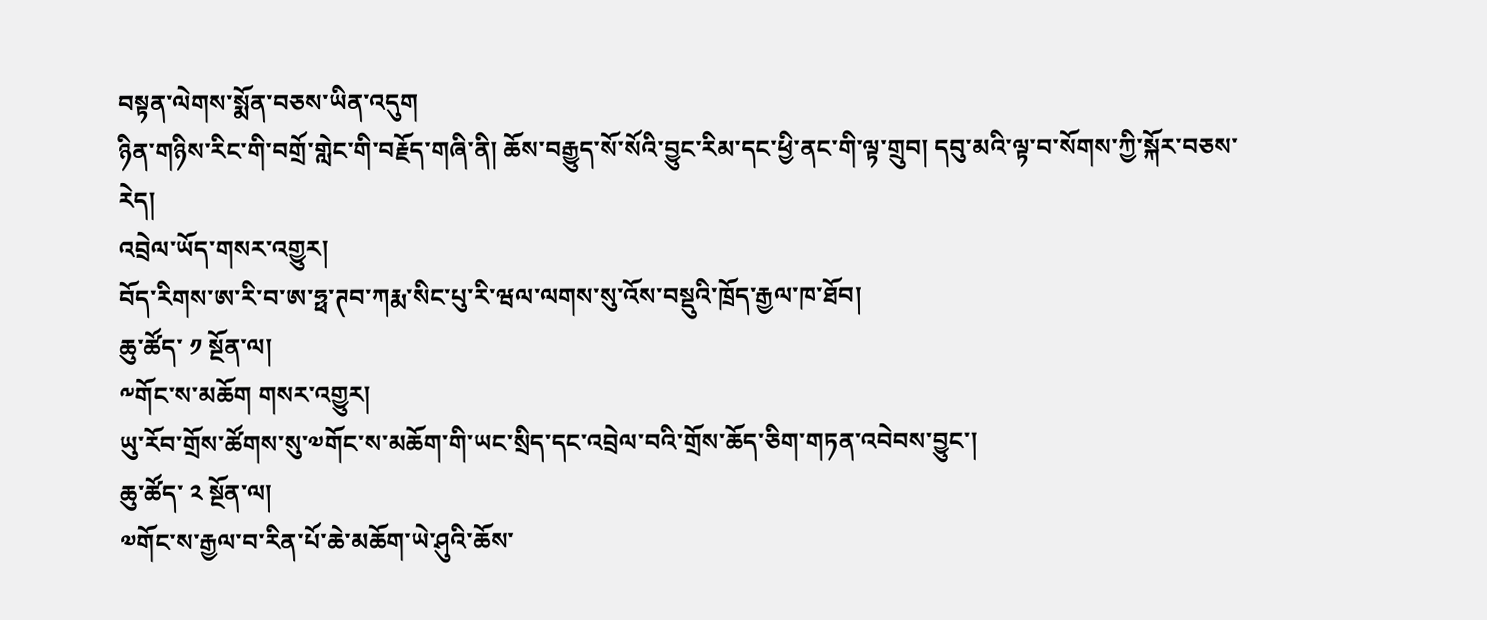བསྟན་ལེགས་སྨོན་བཅས་ཡིན་འདུག
ཉིན་གཉིས་རིང་གི་བགྲོ་གླེང་གི་བརྗོད་གཞི་ནི། ཆོས་བརྒྱུད་སོ་སོའི་བྱུང་རིམ་དང་ཕྱི་ནང་གི་ལྟ་གྲུབ། དབུ་མའི་ལྟ་བ་སོགས་ཀྱི་སྐོར་བཅས་རེད།
འབྲེལ་ཡོད་གསར་འགྱུར།
བོད་རིགས་ཨ་རི་བ་ཨ་ཧྥ་ཊབ་ཀརྨ་སིང་པུ་རི་ཝལ་ལགས་སུ་འོས་བསྡུའི་ཁྲོད་རྒྱལ་ཁ་ཐོབ།
ཆུ་ཚོད་ ༡ སྔོན་ལ།
༸གོང་ས་མཆོག གསར་འགྱུར།
ཡུ་རོབ་གྲོས་ཚོགས་སུ་༧གོང་ས་མཆོག་གི་ཡང་སྲིད་དང་འབྲེལ་བའི་གྲོས་ཆོད་ཅིག་གཏན་འབེབས་བྱུང་།
ཆུ་ཚོད་ ༢ སྔོན་ལ།
༧གོང་ས་རྒྱལ་བ་རིན་པོ་ཆེ་མཆོག་ཡེ་ཤུའི་ཆོས་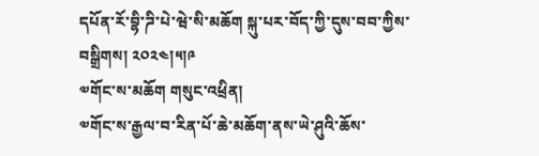དཔོན་རོ་བྷི་ཌི་པེ་ཝེ་སི་མཆོག སྐུ་པར་བོད་ཀྱི་དུས་བབ་ཀྱིས་བསྒྲིགས། ༢༠༢༤།༥།༩
༧གོང་ས་མཆོག གསུང་འཕྲིན།
༧གོང་ས་རྒྱལ་བ་རིན་པོ་ཆེ་མཆོག་ནས་ཡེ་ཤུའི་ཆོས་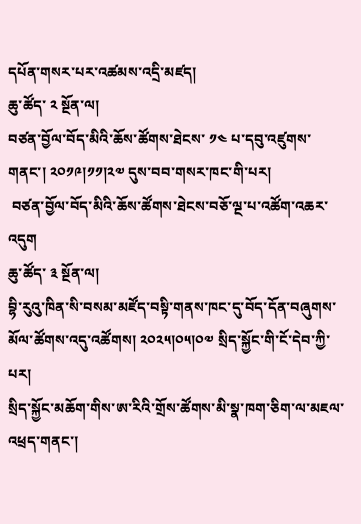དཔོན་གསར་པར་འཚམས་འདྲི་མཛད།
ཆུ་ཚོད་ ༢ སྔོན་ལ།
བཙན་བྱོལ་བོད་མིའི་ཆོས་ཚོགས་ཐེངས་ ༡༤ པ་དབུ་འཛུགས་གནང་། ༢༠༡༩།༡༡།༢༧ དུས་བབ་གསར་ཁང་གི་པར།
 བཙན་བྱོལ་བོད་མིའི་ཆོས་ཚོགས་ཐེངས་བཅོ་ལྔ་པ་འཚོག་འཆར་འདུག
ཆུ་ཚོད་ ༣ སྔོན་ལ།
བྷི་རུའུ་ཁིན་སི་བསམ་མཛོད་བསྟི་གནས་ཁང་དུ་བོད་དོན་བཞུགས་མོལ་ཚོགས་འདུ་འཚོགས། ༢༠༢༥།༠༥།༠༧ སྲིད་སྐྱོང་གི་ངོ་དེབ་ཀྱི་པར།
སྲིད་སྐྱོང་མཆོག་གིས་ཨ་རིའི་གྲོས་ཚོགས་མི་སྣ་ཁག་ཅིག་ལ་མཇལ་འཕྲད་གནང་།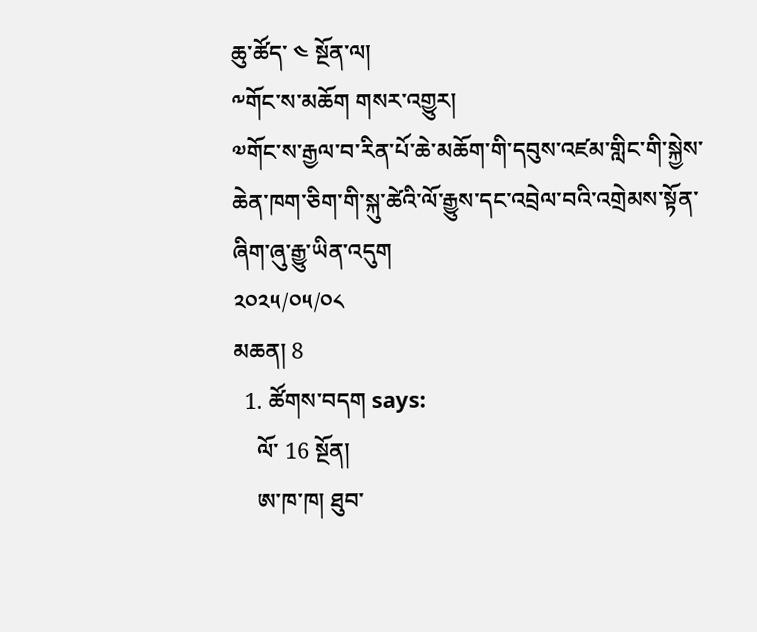ཆུ་ཚོད་ ༤ སྔོན་ལ།
༸གོང་ས་མཆོག གསར་འགྱུར།
༧གོང་ས་རྒྱལ་བ་རིན་པོ་ཆེ་མཆོག་གི་དབུས་འཛམ་གླིང་གི་སྐྱེས་ཆེན་ཁག་ཅིག་གི་སྐུ་ཚེའི་ལོ་རྒྱུས་དང་འབྲེལ་བའི་འགྲེམས་སྟོན་ཞིག་ཞུ་རྒྱུ་ཡིན་འདུག
༢༠༢༥/༠༥/༠༨
མཆན། 8
  1. ཚོགས་བདག says:
    ལོ་ 16 སྔོན།
    ཨ་ཁ་ཁ། ཐུབ་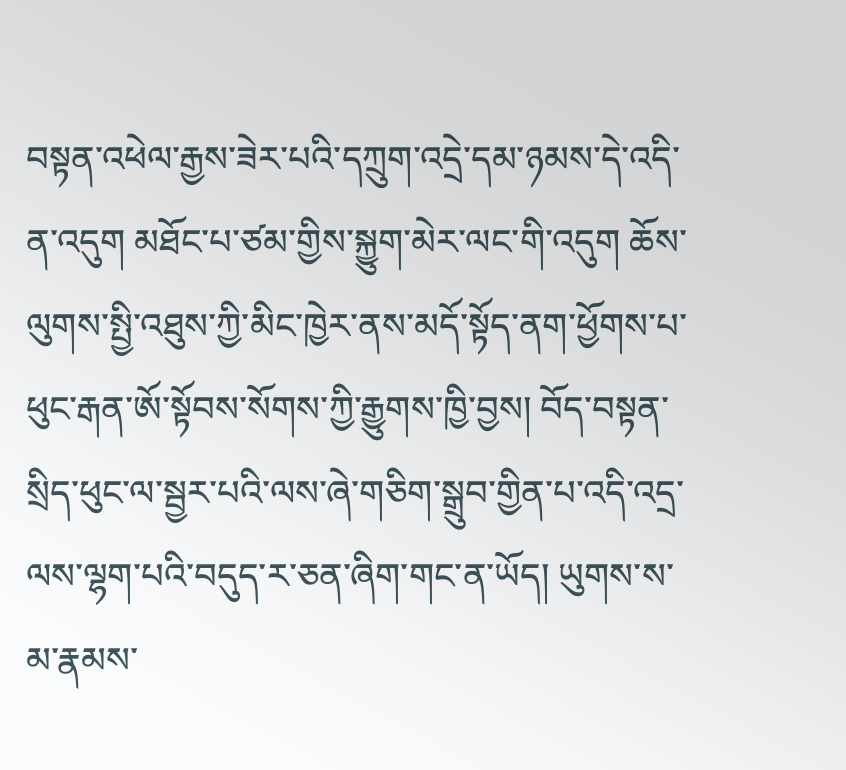བསྟན་འཕེལ་རྒྱས་ཟེར་པའི་དཀྲུག་འདྲེ་དམ་ཉམས་དེ་འདི་ན་འདུག མཐོང་པ་ཙམ་གྱིས་སྐྱུག་མེར་ལང་གི་འདུག ཆོས་ལུགས་སྤྱི་འཐུས་ཀྱི་མིང་ཁྱེར་ནས་མདོ་སྟོད་ནག་ཕྱོགས་པ་ཕུང་རྒན་ཨོ་སྟོབས་སོགས་ཀྱི་རྒྱུགས་ཁྱི་བྱས། བོད་བསྟན་སྲིད་ཕུང་ལ་སྦྱར་པའི་ལས་ཞེ་གཅིག་སྒྲུབ་གྱིན་པ་འདི་འདྲ་ལས་ལྷག་པའི་བདུད་ར་ཅན་ཞིག་གང་ན་ཡོད། ཡུགས་ས་མ་རྣམས་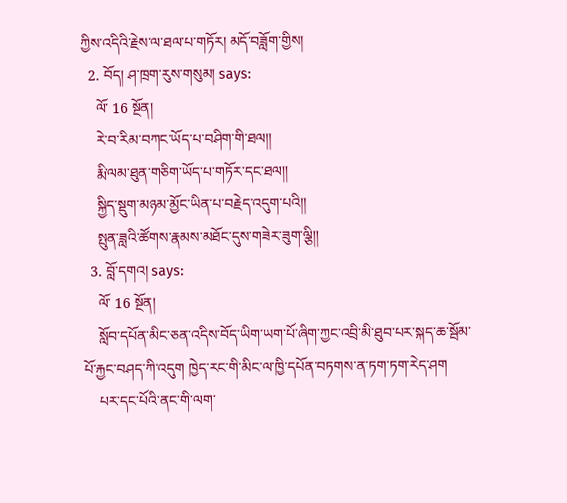ཀྱིས་འདིའི་རྗེས་ལ་ཐལ་པ་གཏོར། མདོ་བཟློག་གྱིས།
  2. བོད། ཤ་ཁྲག་རུས་གསུམ། says:
    ལོ་ 16 སྔོན།
    རེ་བ་རིམ་བཀང་ཡོད་པ་བཤིག་གི་ཐལ།།
    རྨི་ལམ་ཐུན་གཅིག་ཡོད་པ་གཏོར་དང་ཐལ།།
    སྐྱིད་སྡུག་མཉམ་མྱོང་ཡིན་པ་བརྗེད་འདུག་པའི།།
    སྤུན་ཟླའི་ཚོགས་རྣམས་མཐོང་དུས་གཟེར་ཟུག་ལྕི།།
  3. བློ་དགའ། says:
    ལོ་ 16 སྔོན།
    སློབ་དཔོན་མིང་ཅན་འདིས་བོད་ཡིག་ཡག་པོ་ཞིག་ཀྱང་འབྲི་མི་ཐུབ་པར་སྐད་ཆ་སྦོམ་པོ་རྐྱང་བཤད་ཀི་འདུག ཁྱེད་རང་གི་མིང་ལ་ཁྱི་དཔོན་བཏགས་ན་ཏག་ཏག་རེད་ཤག
    པར་དང་པོའི་ནང་གི་ལག་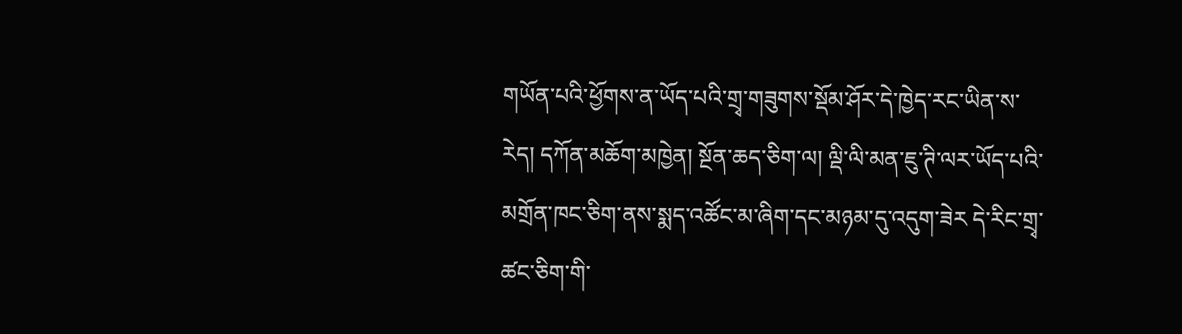གཡོན་པའི་ཕྱོགས་ན་ཡོད་པའི་གྲྭ་གཟུགས་སྡོམ་ཤོར་དེ་ཁྱེད་རང་ཡིན་ས་རེད། དཀོན་མཆོག་མཁྱེན། སྔོན་ཆད་ཅིག་ལ། ལྡི་ལི་མན་ཇུ་ཊི་ལར་ཡོད་པའི་མགྲོན་ཁང་ཅིག་ནས་སྨད་འཚོང་མ་ཞིག་དང་མཉམ་དུ་འདུག་ཟེར དེ་རིང་གྲྭ་ཚང་ཅིག་གི་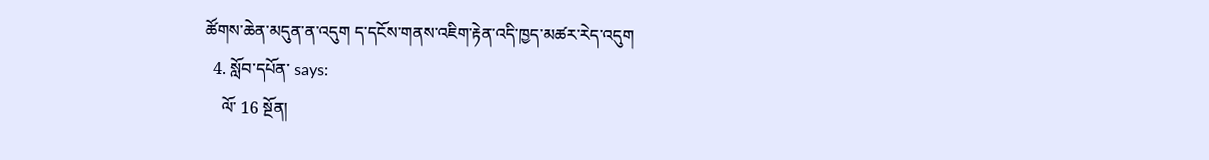ཚོགས་ཆེན་མདུན་ན་འདུག ད་དངོས་གནས་འཇིག་རྟེན་འདི་ཁྱད་མཚར་རེད་འདུག
  4. སློབ་དཔོན་ says:
    ལོ་ 16 སྔོན།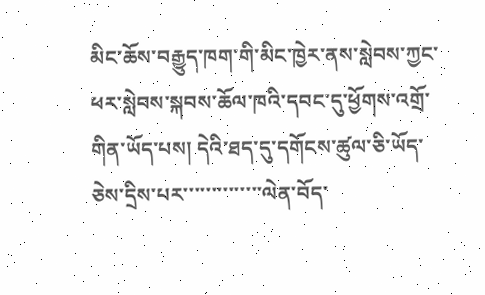མིང་ཆོས་བརྒྱུད་ཁག་གི་མིང་ཁྱེར་ནས་སླེབས་ཀྱང་ཕར་སླེབས་སྐབས་ཆོལ་ཁའི་དབང་དུ་ཕྱོགས་འགྲོ་གིན་ཡོད་པས། དེའི་ཐད་དུ་དགོངས་ཚུལ་ཅི་ཡོད་ཅེས་དྲིས་པར་་་་་་་་་་་་་་ལེན་བོད་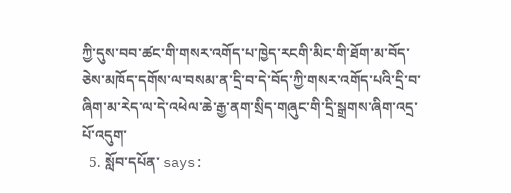ཀྱི་དུས་བབ་ཚང་གི་གསར་འགོད་པ་ཁྱེད་རངགི་མིང་གི་ཐོག་མ་བོད་ཅེས་མཁོད་དགོས་ལ་བསམ་ན་དྲི་བ་དེ་བོད་ཀྱི་གསར་འགོད་པའི་དྲི་བ་ཞིག་མ་རེད་ལ་དེ་འཕེལ་ཆེ་རྒྱ་ནག་སྲིད་གཞུང་གི་དྲི་སྒྲགས་ཞིག་འདྲ་པོ་འདུག་
  5. སློབ་དཔོན་ says: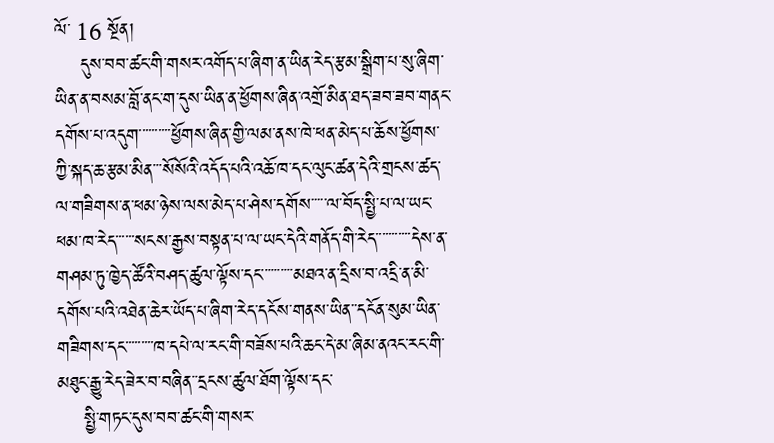ལོ་ 16 སྔོན།
    དུས་བབ་ཚང་གི་གསར་འགོད་པ་ཞིག་ན་ཡིན་རེད་རྩམ་སྒྲིག་པ་སུ་ཞིག་ཡིན་ན་བསམ་བློ་ནང་ག་དུས་ཡིན་ན་ཕྱོགས་ཞིན་འགྲོ་མིན་ཐད་ཟབ་ཟབ་གནང་དགོས་པ་འདུག་་་་་་་་་་ཕྱོགས་ཞིན་གྱི་ལམ་ནས་ཁེ་ཕན་མེད་པ་ཆོས་ཕྱོགས་ཀྱི་སྐད་ཆ་རྩམ་མིན་་་སོསོའི་འདོད་པའི་འཆོ་ཁ་དང་ལུང་ཚན་དེའི་གྲངས་ཚད་ལ་གཟིགས་ན་ཕམ་ཉེས་ལས་མེད་པ་ཤེས་དགོས་་་་་ལ་བོད་སྤྱི་པ་ལ་ཡང་ཕམ་ཁ་རེད་་་་་་སངས་རྒྱས་བསྟན་པ་ལ་ཡང་དེའི་གནོད་གི་རེད་་་་་་་་་་་དེས་ན་གཤམ་ཏུ་ཁྱེད་ཚོའི་བཤད་ཚུལ་ལྟོས་དང་་་་་་་་་་མཐའ་ན་དྲིས་བ་འདྲི་ན་མི་དགོས་པའི་འཐེན་ཆེར་ཡོད་པ་ཞིག་རེད་དངོས་གནས་ཡིན་་དངོན་སུམ་ཡིན་གཟིགས་དང་་་་་་་་་ཁ་དཔེ་ལ་རང་གི་བཟོས་པའི་ཆང་དེ་མ་ཞིམ་ནའང་རང་གི་མཐུང་རྒྱུ་རེད་ཟེར་བ་བཞིན་་དྲངས་ཚུལ་ཐོག་ལྟོས་དང་
    སྤྱི་གཏང་དུས་བབ་ཚང་གི་གསར་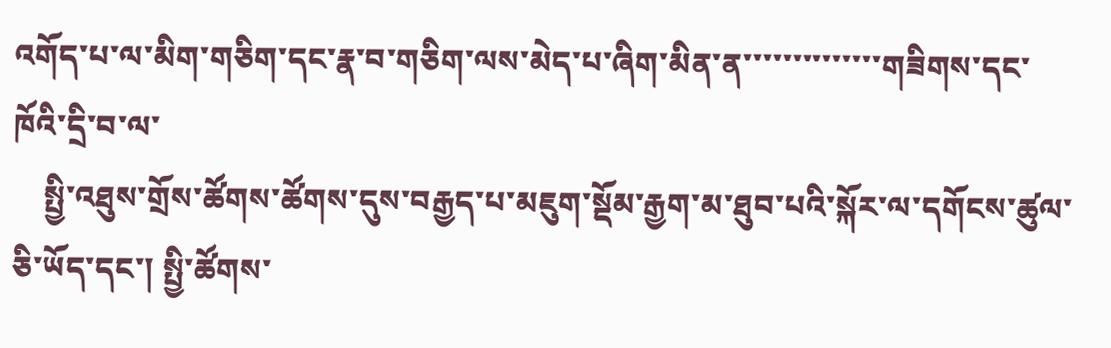འགོད་པ་ལ་མིག་གཅིག་དང་རྣ་བ་གཅིག་ལས་མེད་པ་ཞིག་མིན་ན་་་་་་་་་་་་་་གཟིགས་དང་ཁོའི་དྲི་བ་ལ་
    སྤྱི་འཐུས་གྲོས་ཚོགས་ཚོགས་དུས་བརྒྱད་པ་མཇུག་སྡོམ་རྒྱག་མ་ཐུབ་པའི་སྐོར་ལ་དགོངས་ཚུལ་ཅི་ཡོད་དང་། སྤྱི་ཚོགས་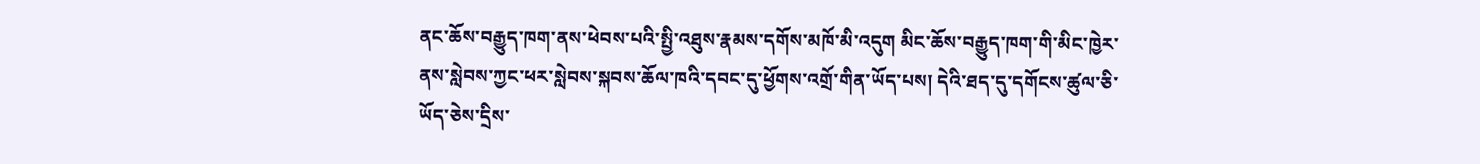ནང་ཆོས་བརྒྱུད་ཁག་ནས་ཕེབས་པའི་སྤྱི་འཐུས་རྣམས་དགོས་མཁོ་མི་འདུག མིང་ཆོས་བརྒྱུད་ཁག་གི་མིང་ཁྱེར་ནས་སླེབས་ཀྱང་ཕར་སླེབས་སྐབས་ཆོལ་ཁའི་དབང་དུ་ཕྱོགས་འགྲོ་གིན་ཡོད་པས། དེའི་ཐད་དུ་དགོངས་ཚུལ་ཅི་ཡོད་ཅེས་དྲིས་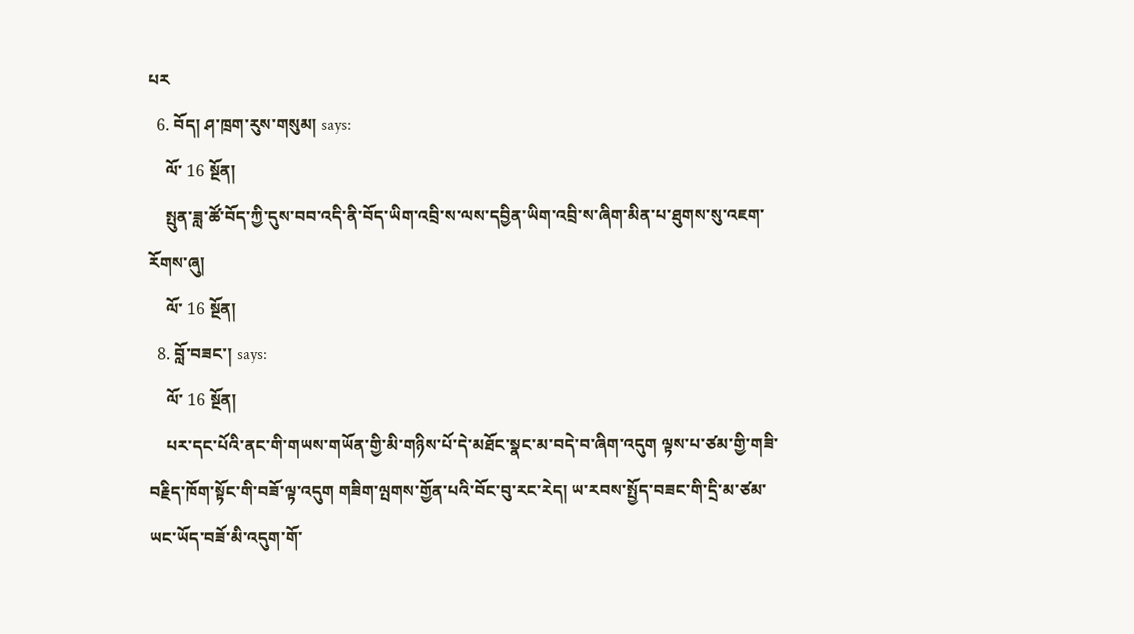པར
  6. བོད། ཤ་ཁྲག་རུས་གསུམ། says:
    ལོ་ 16 སྔོན།
    སྤུན་ཟླ་ཚོ་བོད་ཀྱི་དུས་བབ་འདི་ནི་བོད་ཡིག་འབྲི་ས་ལས་དབྱིན་ཡིག་འབྲི་ས་ཞིག་མིན་པ་ཐུགས་སུ་འཇག་རོགས་ཞུ།
    ལོ་ 16 སྔོན།
  8. བློ་བཟང་། says:
    ལོ་ 16 སྔོན།
    པར་དང་པོའི་ནང་གི་གཡས་གཡོན་གྱི་མི་གཉིས་པོ་དེ་མཐོང་སྣང་མ་བདེ་བ་ཞིག་འདུག ལྟས་པ་ཙམ་གྱི་གཟི་བརྗིད་ཁོག་སྟོང་གི་བཟོ་ལྟ་འདུག གཟིག་ལྤགས་གྱོན་པའི་བོང་བུ་རང་རེད། ཡ་རབས་སྤྱོད་བཟང་གི་དྲི་མ་ཙམ་ཡང་ཡོད་བཟོ་མི་འདུག་གོ་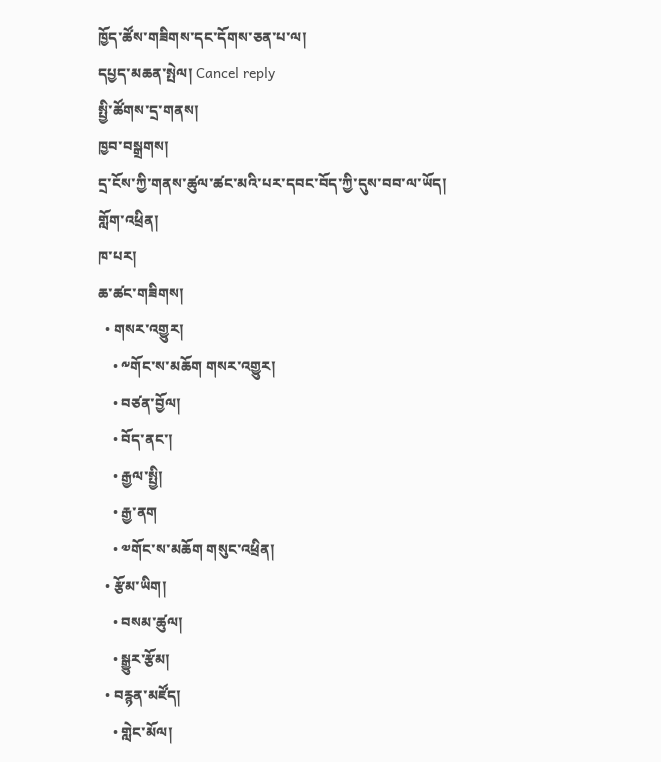ཁྱོད་ཚོས་གཟིགས་དང་དོགས་ཅན་པ་ལ།
དཔྱད་མཆན་སྤེལ། Cancel reply
སྤྱི་ཚོགས་དྲ་གནས།
ཁྱབ་བསྒྲགས།
དྲ་ངོས་ཀྱི་གནས་ཚུལ་ཚང་མའི་པར་དབང་བོད་ཀྱི་དུས་བབ་ལ་ཡོད།
གློག་འཕྲིན།
ཁ་པར།
ཆ་ཚང་གཟིགས།
  • གསར་འགྱུར།
    • ༸གོང་ས་མཆོག གསར་འགྱུར།
    • བཙན་བྱོལ།
    • བོད་ནང་།
    • རྒྱལ་སྤྱི།
    • རྒྱ་ནག
    • ༧གོང་ས་མཆོག གསུང་འཕྲིན།
  • རྩོམ་ཡིག།
    • བསམ་ཚུལ།
    • སྒྱུར་རྩོམ།
  • བརྙན་མཛོད།
    • གླེང་མོལ།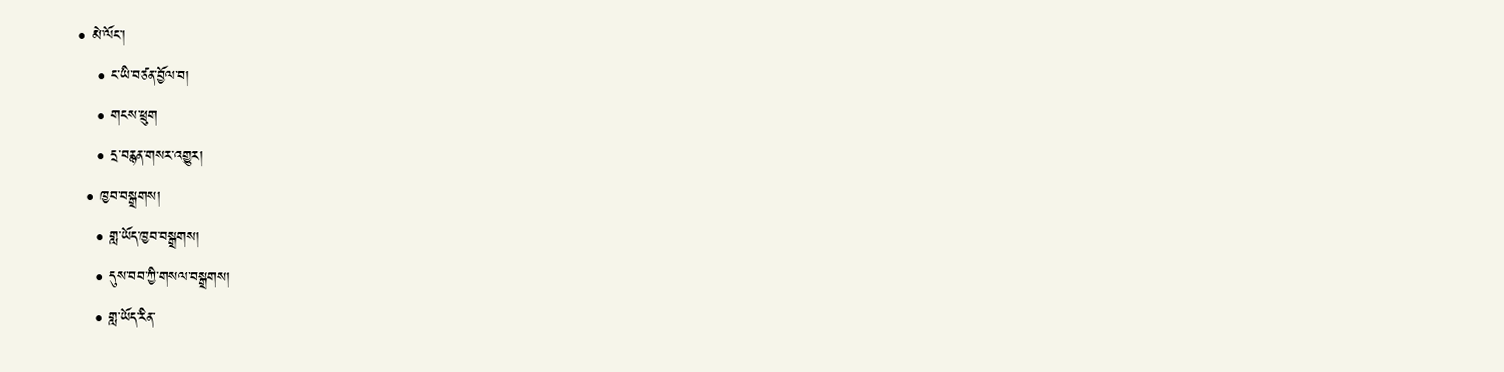• མེ་ལོང་།
    • ང་ཡི་བཙན་བྱོལ་བ།
    • གངས་ཕྲུག
    • དྲ་བརྙན་གསར་འགྱུར།
  • ཁྱབ་བསྒྲགས།
    • གླ་ཡོད་ཁྱབ་བསྒྲགས།
    • དུས་བབ་ཀྱི་གསལ་བསྒྲགས།
    • གླ་ཡོད་རིན་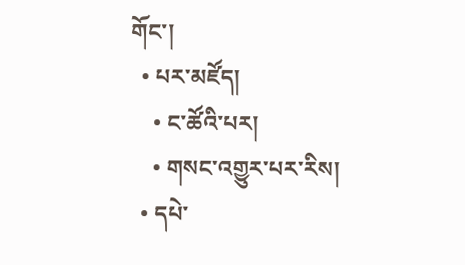གོང་།
  • པར་མཛོད།
    • ང་ཚོའི་པར།
    • གསང་འགྱུར་པར་རིས།
  • དཔེ་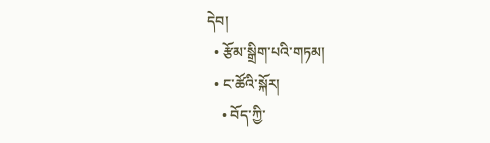དེབ།
  • རྩོམ་སྒྲིག་པའི་གཏམ།
  • ང་ཚོའི་སྐོར།
    • བོད་ཀྱི་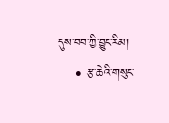དུས་བབ་ཀྱི་བྱུང་རིམ།
    • རྩ་ཆེའི་གསུང་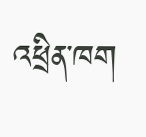འཕྲིན་ཁག